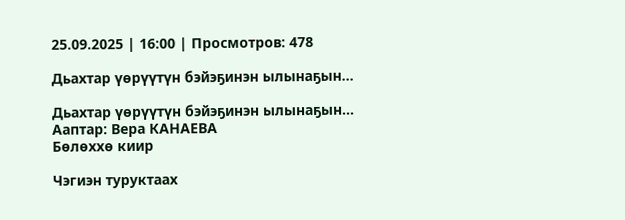25.09.2025 | 16:00 | Просмотров: 478

Дьахтар үөрүүтүн бэйэҕинэн ылынаҕын...

Дьахтар үөрүүтүн бэйэҕинэн ылынаҕын...
Ааптар: Вера КАНАЕВА
Бөлөххө киир

Чэгиэн туруктаах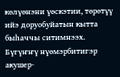көлүөнэни үөскэтии, төрөтүү ийэ доруобуйатын кытта быһаччы ситимнээх. Бүгүҥҥү нүөмэрбитигэр акушер-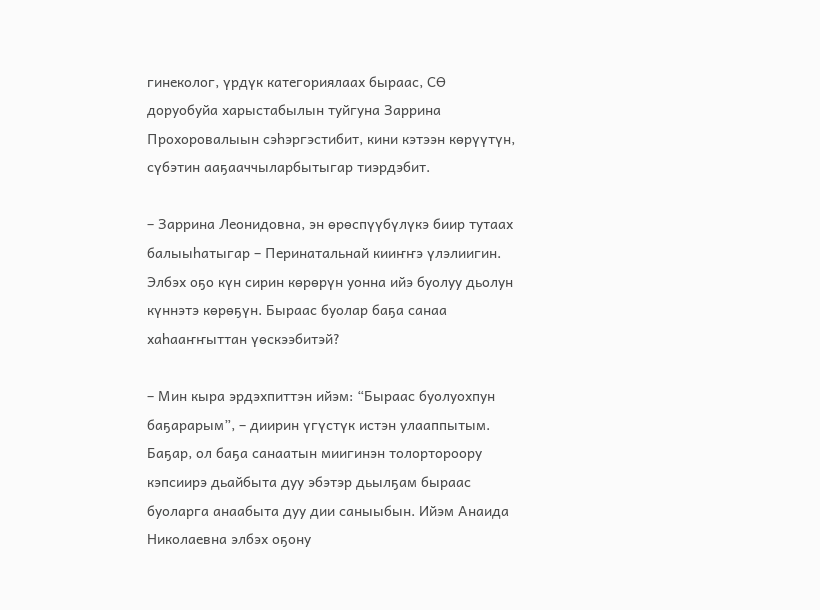гинеколог, үрдүк категориялаах быраас, СӨ доруобуйа харыстабылын туйгуна Заррина Прохоровалыын сэһэргэстибит, кини кэтээн көрүүтүн, сүбэтин ааҕааччыларбытыгар тиэрдэбит.

– Заррина Леонидовна, эн өрөспүүбүлүкэ биир тутаах балыыһатыгар – Перинатальнай кииҥҥэ үлэлиигин. Элбэх оҕо күн сирин көрөрүн уонна ийэ буолуу дьолун күннэтэ көрөҕүн. Быраас буолар баҕа санаа хаһааҥҥыттан үөскээбитэй?

– Мин кыра эрдэхпиттэн ийэм: “Быраас буолуохпун баҕарарым”, – диирин үгүстүк истэн улааппытым. Баҕар, ол баҕа санаатын миигинэн толортороору кэпсиирэ дьайбыта дуу эбэтэр дьылҕам быраас буоларга анаабыта дуу дии саныыбын. Ийэм Анаида Николаевна элбэх оҕону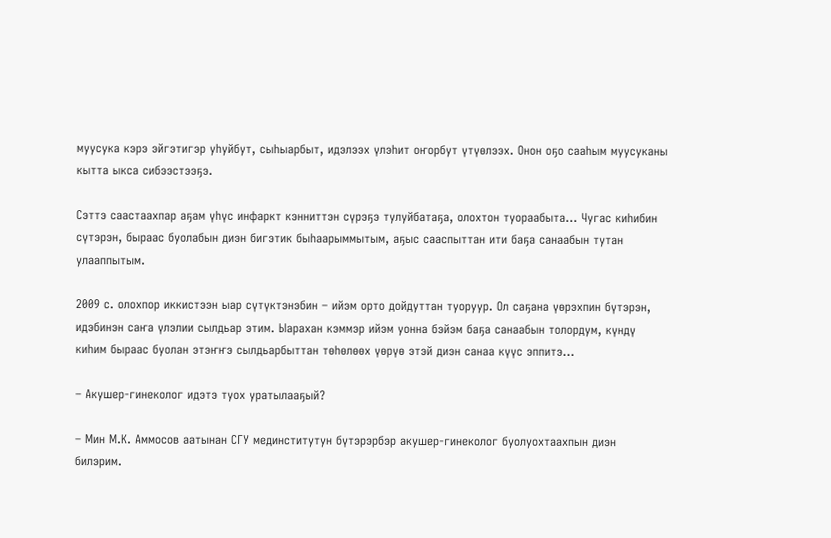муусука кэрэ эйгэтигэр уһуйбут, сыһыарбыт, идэлээх үлэһит оҥорбут үтүөлээх. Онон оҕо сааһым муусуканы кытта ыкса сибээстээҕэ.

Сэттэ саастаахпар аҕам үһүс инфаркт кэнниттэн сүрэҕэ тулуйбатаҕа, олохтон туораабыта... Чугас киһибин сүтэрэн, быраас буолабын диэн бигэтик быһаарыммытым, аҕыс сааспыттан ити баҕа санаабын тутан улааппытым.

2009 с. олохпор иккистээн ыар сүтүктэнэбин – ийэм орто дойдуттан туоруур. Ол саҕана үөрэхпин бүтэрэн, идэбинэн саҥа үлэлии сылдьар этим. Ыарахан кэммэр ийэм уонна бэйэм баҕа санаабын толордум, күндү киһим быраас буолан этэҥҥэ сылдьарбыттан төһөлөөх үөрүө этэй диэн санаа күүс эппитэ...

– Акушер-гинеколог идэтэ туох уратылааҕый?

– Мин М.К. Аммосов аатынан СГУ мединститутун бүтэрэрбэр акушер-гинеколог буолуохтаахпын диэн билэрим.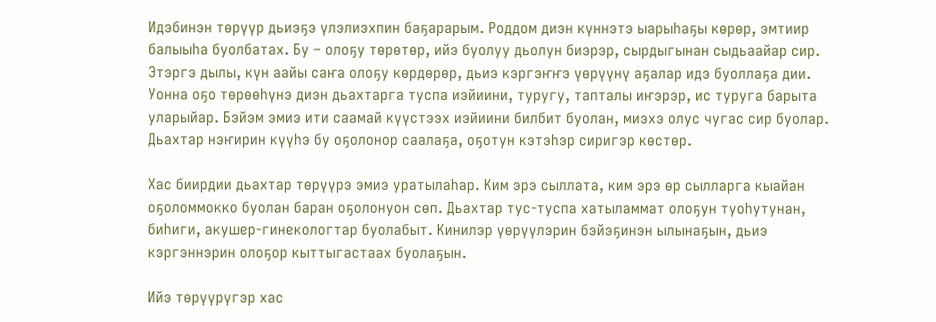Идэбинэн төрүүр дьиэҕэ үлэлиэхпин баҕарарым. Роддом диэн күннэтэ ыарыһаҕы көрөр, эмтиир балыыһа буолбатах. Бу – олоҕу төрөтөр, ийэ буолуу дьолун биэрэр, сырдыгынан сыдьаайар сир.  Этэргэ дылы, күн аайы саҥа олоҕу көрдөрөр, дьиэ кэргэҥҥэ үөрүүнү аҕалар идэ буоллаҕа дии. Уонна оҕо төрөөһүнэ диэн дьахтарга туспа иэйиини, туругу, тапталы иҥэрэр, ис туруга барыта уларыйар. Бэйэм эмиэ ити саамай күүстээх иэйиини билбит буолан, миэхэ олус чугас сир буолар. Дьахтар нэҥирин күүһэ бу оҕолонор саалаҕа, оҕотун кэтэһэр сиригэр көстөр.

Хас биирдии дьахтар төрүүрэ эмиэ уратылаһар. Ким эрэ сыллата, ким эрэ өр сылларга кыайан оҕоломмокко буолан баран оҕолонуон сөп. Дьахтар тус-туспа хатыламмат олоҕун туоһутунан, биһиги, акушер-гинекологтар буолабыт. Кинилэр үөрүүлэрин бэйэҕинэн ылынаҕын, дьиэ кэргэннэрин олоҕор кыттыгастаах буолаҕын.

Ийэ төрүүрүгэр хас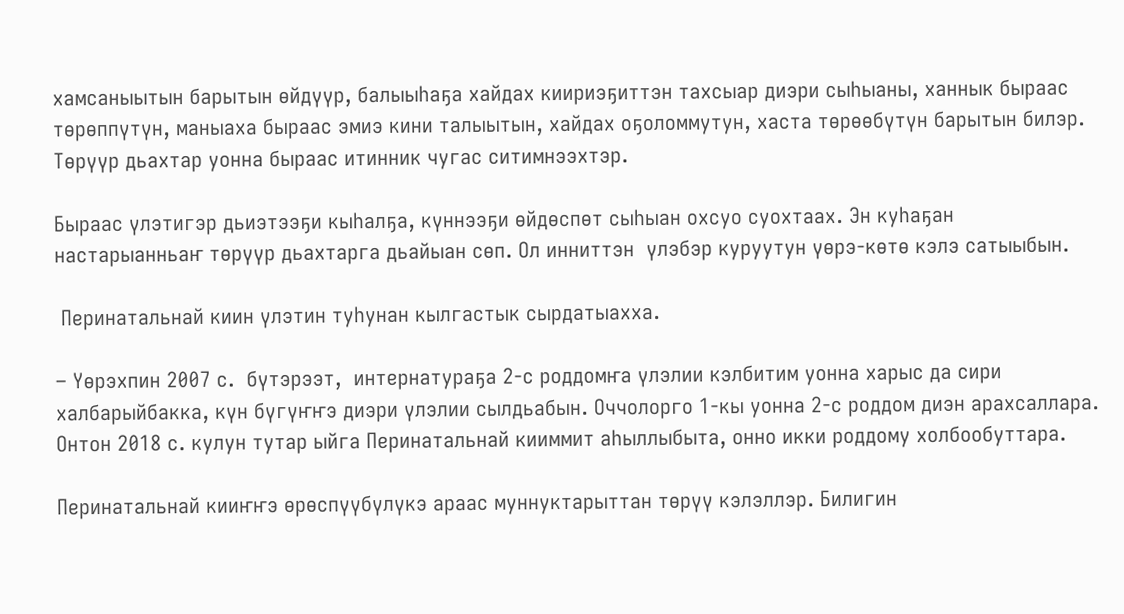хамсаныытын барытын өйдүүр, балыыһаҕа хайдах киириэҕиттэн тахсыар диэри сыһыаны, ханнык быраас төрөппүтүн, маныаха быраас эмиэ кини талыытын, хайдах оҕоломмутун, хаста төрөөбүтүн барытын билэр. Төрүүр дьахтар уонна быраас итинник чугас ситимнээхтэр.

Быраас үлэтигэр дьиэтээҕи кыһалҕа, күннээҕи өйдөспөт сыһыан охсуо суохтаах. Эн куһаҕан настарыанньаҥ төрүүр дьахтарга дьайыан сөп. Ол инниттэн  үлэбэр куруутун үөрэ-көтө кэлэ сатыыбын.

 Перинатальнай киин үлэтин туһунан кылгастык сырдатыахха.

– Үөрэхпин 2007 с.  бүтэрээт,  интернатураҕа 2-с роддомҥа үлэлии кэлбитим уонна харыс да сири халбарыйбакка, күн бүгүҥҥэ диэри үлэлии сылдьабын. Оччолорго 1-кы уонна 2-с роддом диэн арахсаллара. Онтон 2018 с. кулун тутар ыйга Перинатальнай кииммит аһыллыбыта, онно икки роддому холбообуттара.

Перинатальнай кииҥҥэ өрөспүүбүлүкэ араас муннуктарыттан төрүү кэлэллэр. Билигин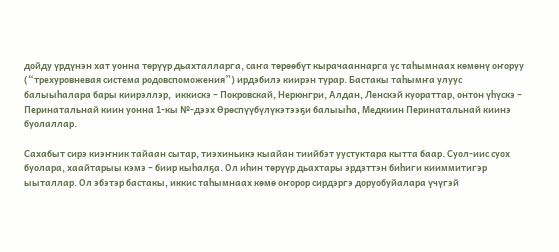дойду үрдүнэн хат уонна төрүүр дьахталларга, саҥа төрөөбүт кырачааннарга үс таһымнаах көмөнү оҥоруу (“трехуровневая система родовспоможения”) ирдэбилэ киирэн турар. Бастакы таһымҥа улуус балыыһалара бары киирэллэр,  иккискэ – Покровскай, Нерюнгри, Алдан, Ленскэй куораттар, онтон үһүскэ –  Перинатальнай киин уонна 1-кы №-дээх Өрөспүүбүлүкэтээҕи балыыһа, Медкиин Перинатальнай киинэ буолаллар.

Сахабыт сирэ киэҥник тайаан сытар, тиэхиньикэ кыайан тиийбэт уустуктара кытта баар. Суол-иис суох буолара, хаайтарыы кэмэ – биир кыһалҕа. Ол иһин төрүүр дьахтары эрдэттэн биһиги кииммитигэр ыыталлар. Ол эбэтэр бастакы, иккис таһымнаах көмө оҥорор сирдэргэ доруобуйалара үчүгэй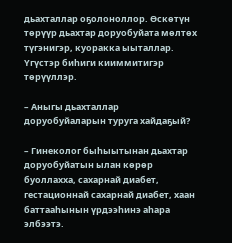дьахталлар оҕолоноллор. Өскөтүн төрүүр дьахтар доруобуйата мөлтөх түгэнигэр, куоракка ыыталлар.  Үгүстэр биһиги кииммитигэр төрүүллэр.

– Аныгы дьахталлар доруобуйаларын туруга хайдаҕый?

– Гинеколог быһыытынан дьахтар доруобуйатын ылан көрөр буоллахха, сахарнай диабет, гестационнай сахарнай диабет, хаан баттааһынын үрдээһинэ аһара элбээтэ.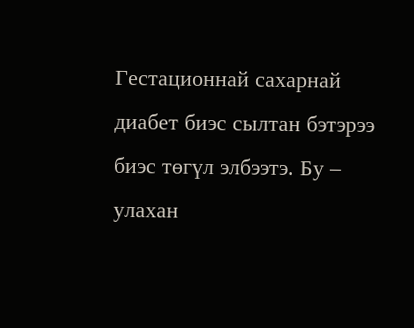Гестационнай сахарнай диабет биэс сылтан бэтэрээ биэс төгүл элбээтэ. Бу – улахан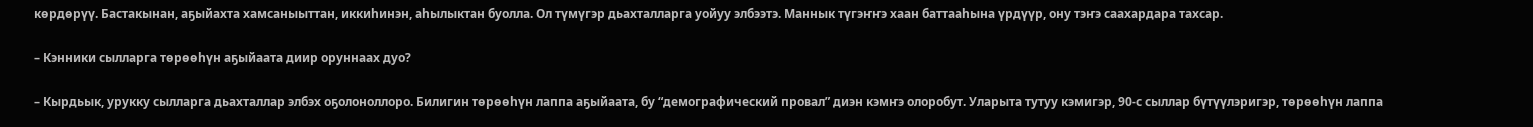көрдөрүү. Бастакынан, аҕыйахта хамсаныыттан, иккиһинэн, аһылыктан буолла. Ол түмүгэр дьахталларга уойуу элбээтэ. Маннык түгэҥҥэ хаан баттааһына үрдүүр, ону тэҥэ саахардара тахсар.

– Кэнники сылларга төрөөһүн аҕыйаата диир оруннаах дуо?

– Кырдьык, урукку сылларга дьахталлар элбэх оҕолоноллоро. Билигин төрөөһүн лаппа аҕыйаата, бу “демографический провал” диэн кэмҥэ олоробут. Уларыта тутуу кэмигэр, 90-с сыллар бүтүүлэригэр, төрөөһүн лаппа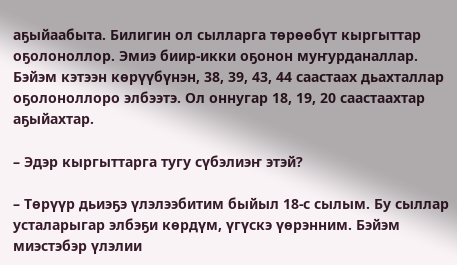аҕыйаабыта. Билигин ол сылларга төрөөбүт кыргыттар оҕолоноллор. Эмиэ биир-икки оҕонон муҥурданаллар. Бэйэм кэтээн көрүүбүнэн, 38, 39, 43, 44 саастаах дьахталлар оҕолоноллоро элбээтэ. Ол оннугар 18, 19, 20 саастаахтар аҕыйахтар.

– Эдэр кыргыттарга тугу сүбэлиэҥ этэй?

– Төрүүр дьиэҕэ үлэлээбитим быйыл 18-с сылым. Бу сыллар усталарыгар элбэҕи көрдүм, үгүскэ үөрэнним. Бэйэм миэстэбэр үлэлии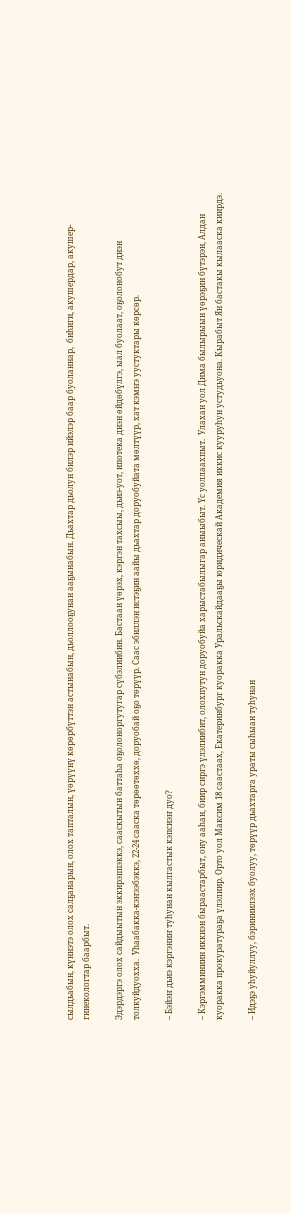сылдьабын, күннэтэ олох салҕанарын, олох тапталын, үөрүүнү көрөрбүттэн астынабын, дьоллооҕунан ааҕынабын. Дьахтар дьолун билэр ийэлэр баар буоланнар,  биһиги, акушердар, акушер-гинекологтар баарбыт.

Эдэрдэргэ олох сайдыытын эккирэппэккэ, сааскытын баттаһа оҕолоноргутугар сүбэлиибин. Бастаан үөрэх, кэргэн тахсыы, дьиэ-уот, ипотека диэн өйдөбүлгэ, ыал буолаат, оҕолонобут диэн толкуйдуохха.  Уһаабакка-кэҥээбэккэ, 22-24 сааска төрөөтөххө, доруобай оҕо төрүүр. Саас эбиллэн истэҕин аайы дьахтар доруобуйата мөлтүүр, хат кэмҥэ уустуктары көрсөр.

– Бэйэҥ дьиэ кэргэниҥ туһунан кылгастык кэпсиэҥ дуо?

– Кэргэмминиин иккиэн быраастарбыт, ону ааһан, биир сиргэ үлэлиибит, олохпутун доруобуйа харыстабылыгар аныыбыт. Үс уоллаахпыт.  Улахан уол Дима былырыын үөрэҕин бүтэрэн, Алдан куоракка прокуратураҕа үлэлиир. Орто уол Максим 18 саастаах, Екатеринбург куоракка Уральскайдааҕы юридическай Академия иккис кууруһун устудьуона. Кырабыт Ян бастакы кылааска киирдэ.

– Идэҕэ уһуйуллуу, бэриниилээх буолуу, төрүүр дьахтарга ураты сыһыан туһунан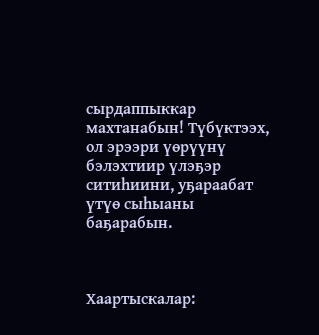сырдаппыккар махтанабын! Түбүктээх, ол эрээри үөрүүнү бэлэхтиир үлэҕэр ситиһиини, уҕараабат үтүө сыһыаны баҕарабын.



Хаартыскалар: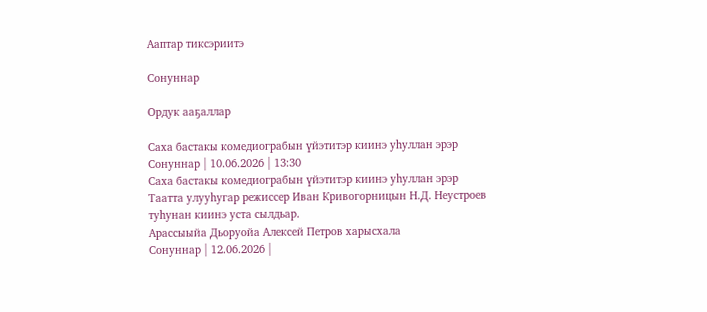Ааптар тиксэриитэ

Сонуннар

Ордук ааҕаллар

Саха бастакы комедиограбын үйэтитэр киинэ уһуллан эрэр
Сонуннар | 10.06.2026 | 13:30
Саха бастакы комедиограбын үйэтитэр киинэ уһуллан эрэр
Таатта улууһугар режиссер Иван Кривогорницын Н.Д. Неустроев туһунан киинэ уста сылдьар.
Арассыыйа Дьоруойа Алексей Петров харысхала
Сонуннар | 12.06.2026 |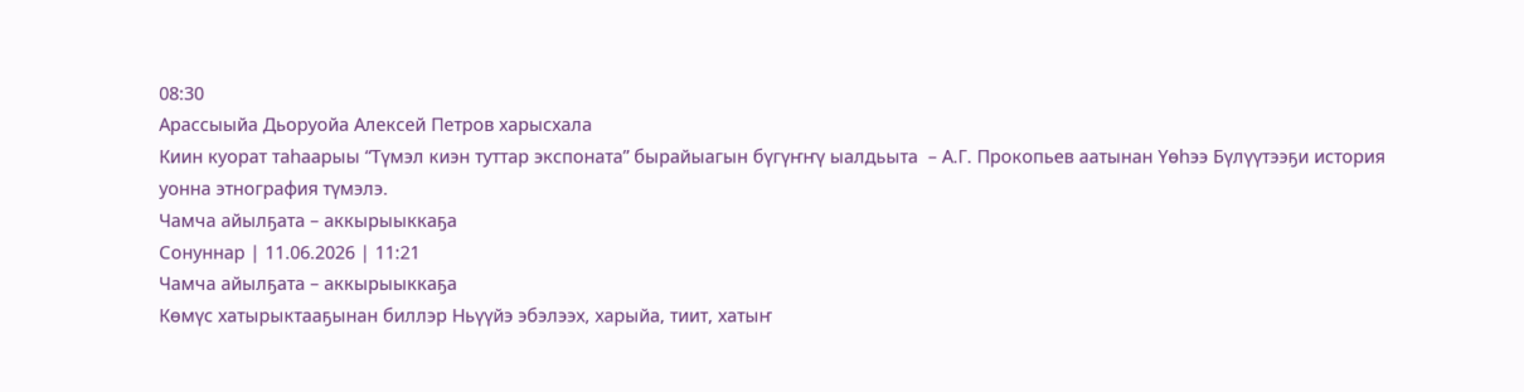08:30
Арассыыйа Дьоруойа Алексей Петров харысхала
Киин куорат таһаарыы “Түмэл киэн туттар экспоната” бырайыагын бүгүҥҥү ыалдьыта  – А.Г. Прокопьев аатынан Үөһээ Бүлүүтээҕи история уонна этнография түмэлэ.
Чамча айылҕата – аккырыыккаҕа
Сонуннар | 11.06.2026 | 11:21
Чамча айылҕата – аккырыыккаҕа
Көмүс хатырыктааҕынан биллэр Ньүүйэ эбэлээх, харыйа, тиит, хатыҥ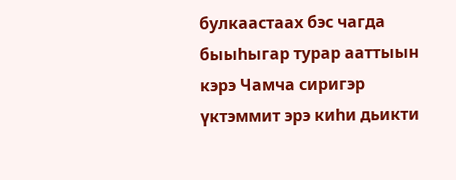булкаастаах бэс чагда быыһыгар турар ааттыын кэрэ Чамча сиригэр үктэммит эрэ киһи дьикти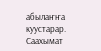абылаҥҥа куустарар.
Саахымат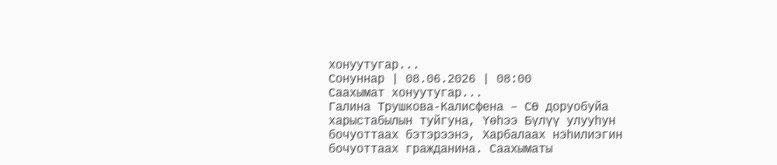хонуутугар...
Сонуннар | 08.06.2026 | 08:00
Саахымат хонуутугар...
Галина Трушкова-Калисфена – СӨ доруобуйа харыстабылын туйгуна, Үөһээ Бүлүү улууһун бочуоттаах бэтэрээнэ, Харбалаах нэһилиэгин бочуоттаах гражданина. Саахыматы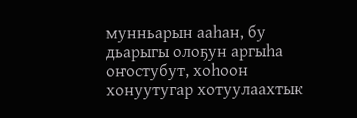мунньарын ааһан, бу дьарыгы олоҕун аргыһа оҥостубут, хоһоон хонуутугар хотуулаахтык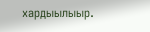хардыылыыр.